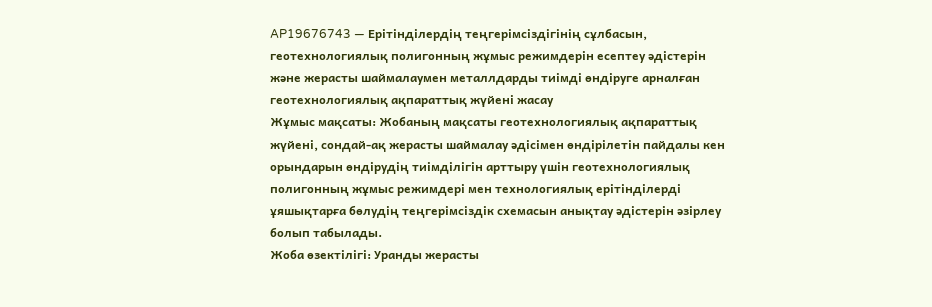AP19676743 — Ерітінділердің теңгерімсіздігінің сұлбасын, геотехнологиялық полигонның жұмыс режимдерін есептеу әдістерін және жерасты шаймалаумен металлдарды тиімді өндіруге арналған геотехнологиялық ақпараттық жүйені жасау
Жұмыс мақсаты: Жобаның мақсаты геотехнологиялық ақпараттық жүйені, сондай-ақ жерасты шаймалау әдісімен өндірілетін пайдалы кен орындарын өндірудің тиімділігін арттыру үшін геотехнологиялық полигонның жұмыс режимдері мен технологиялық ерітінділерді ұяшықтарға бөлудің теңгерімсіздік схемасын анықтау әдістерін әзірлеу болып табылады.
Жоба өзектілігі: Уранды жерасты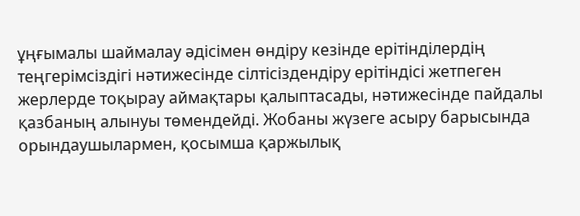ұңғымалы шаймалау әдісімен өндіру кезінде ерітінділердің теңгерімсіздігі нәтижесінде сілтісіздендіру ерітіндісі жетпеген жерлерде тоқырау аймақтары қалыптасады, нәтижесінде пайдалы қазбаның алынуы төмендейді. Жобаны жүзеге асыру барысында орындаушылармен, қосымша қаржылық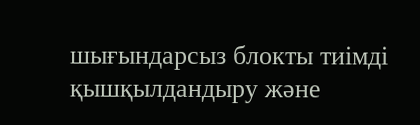шығындарсыз блокты тиімді қышқылдандыру және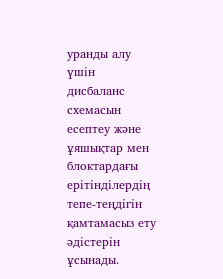уранды алу үшін дисбаланс схемасын есептеу және ұяшықтар мен блоктардағы ерітінділердің тепе-теңдігін қамтамасыз ету әдістерін ұсынады.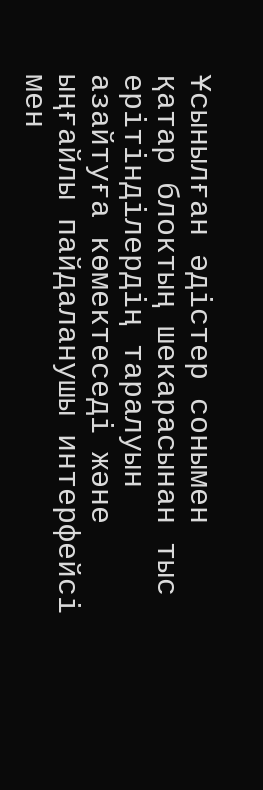Ұсынылған әдістер сонымен қатар блоктың шекарасынан тыс ерітінділердің таралуын азайтуға көмектеседі және ыңғайлы пайдаланушы интерфейсі мен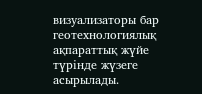визуализаторы бар геотехнологиялық ақпараттық жүйе түрінде жүзеге асырылады.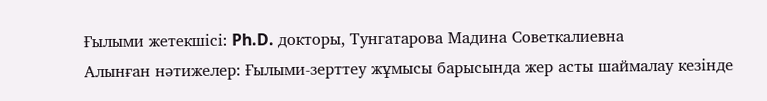Ғылыми жетекшісі: Ph.D. докторы, Тунгатарова Мадина Советкалиевна
Алынған нәтижелер: Ғылыми-зерттеу жұмысы барысында жер асты шаймалау кезінде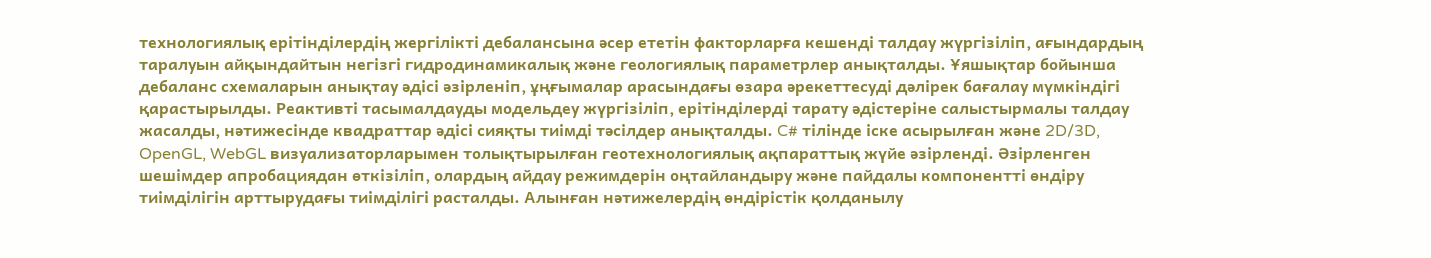технологиялық ерітінділердің жергілікті дебалансына әсер ететін факторларға кешенді талдау жүргізіліп, ағындардың таралуын айқындайтын негізгі гидродинамикалық және геологиялық параметрлер анықталды. Ұяшықтар бойынша дебаланс схемаларын анықтау әдісі әзірленіп, ұңғымалар арасындағы өзара әрекеттесуді дәлірек бағалау мүмкіндігі қарастырылды. Реактивті тасымалдауды модельдеу жүргізіліп, ерітінділерді тарату әдістеріне салыстырмалы талдау жасалды, нәтижесінде квадраттар әдісі сияқты тиімді тәсілдер анықталды. C# тілінде іске асырылған және 2D/3D, OpenGL, WebGL визуализаторларымен толықтырылған геотехнологиялық ақпараттық жүйе әзірленді. Әзірленген шешімдер апробациядан өткізіліп, олардың айдау режимдерін оңтайландыру және пайдалы компонентті өндіру тиімділігін арттырудағы тиімділігі расталды. Алынған нәтижелердің өндірістік қолданылу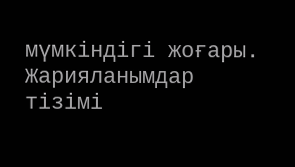мүмкіндігі жоғары.
Жарияланымдар тізімі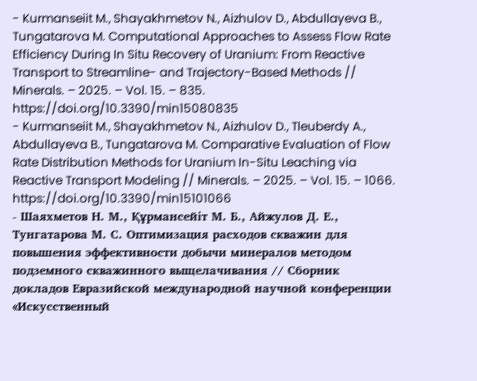- Kurmanseiit M., Shayakhmetov N., Aizhulov D., Abdullayeva B., Tungatarova M. Computational Approaches to Assess Flow Rate Efficiency During In Situ Recovery of Uranium: From Reactive Transport to Streamline- and Trajectory-Based Methods // Minerals. – 2025. – Vol. 15. – 835. https://doi.org/10.3390/min15080835
- Kurmanseiit M., Shayakhmetov N., Aizhulov D., Tleuberdy A., Abdullayeva B., Tungatarova M. Comparative Evaluation of Flow Rate Distribution Methods for Uranium In-Situ Leaching via Reactive Transport Modeling // Minerals. – 2025. – Vol. 15. – 1066. https://doi.org/10.3390/min15101066
- Шаяхметов Н. М., Құрмансейіт М. Б., Айжулов Д. Е., Тунгатарова М. С. Оптимизация расходов скважин для повышения эффективности добычи минералов методом подземного скважинного выщелачивания // Сборник докладов Евразийской международной научной конференции «Искусственный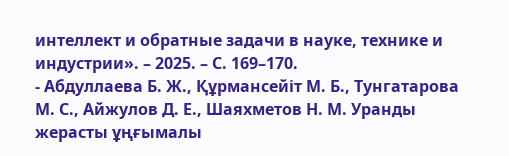интеллект и обратные задачи в науке, технике и индустрии». – 2025. – С. 169–170.
- Абдуллаева Б. Ж., Құрмансейіт М. Б., Тунгатарова М. С., Айжулов Д. Е., Шаяхметов Н. М. Уранды жерасты ұңғымалы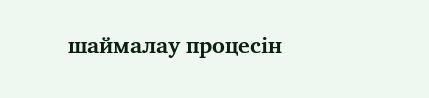шаймалау процесін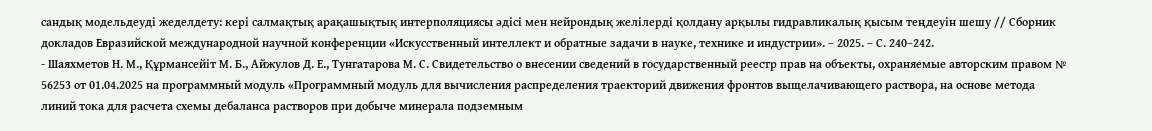сандық модельдеуді жеделдету: кері салмақтық арақашықтық интерполяциясы әдісі мен нейрондық желілерді қолдану арқылы гидравликалық қысым теңдеуін шешу // Сборник докладов Евразийской международной научной конференции «Искусственный интеллект и обратные задачи в науке, технике и индустрии». – 2025. – С. 240–242.
- Шаяхметов Н. М., Құрмансейіт М. Б., Айжулов Д. Е., Тунгатарова М. С. Свидетельство о внесении сведений в государственный реестр прав на объекты, охраняемые авторским правом № 56253 от 01.04.2025 на программный модуль «Программный модуль для вычисления распределения траекторий движения фронтов выщелачивающего раствора, на основе метода линий тока для расчета схемы дебаланса растворов при добыче минерала подземным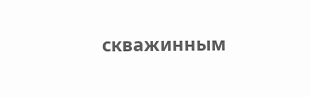скважинным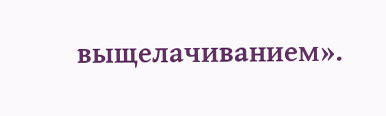выщелачиванием».